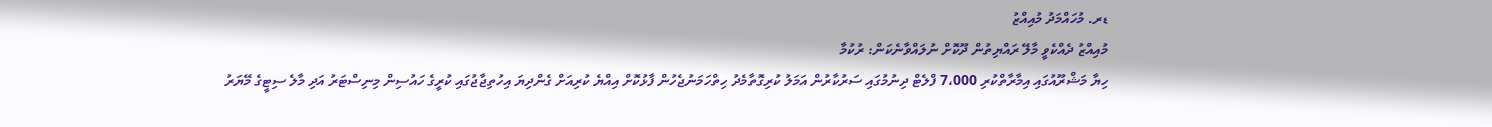ޑރ. މުހައްމަދު މުއިއްޒު
މުއިއްޒު ދެއްކެވީ މާލޭ ރައްޔިތުން ދޫކޮށް ނުލައްވާނެކަން: ރުކުމާ
ހިޔާ މަޝްރޫއުގައި އިމާރާތްކުރި 7،000 ފްލެޓް ދިނުމުގައި ސަރުކާރުން އަމަލު ކުރިގޮތާމެދު ހިތްހަމަނުޖެހުން ފާޅުކޮށް އިއްޔެ ކުރިއަށް ގެންދިޔަ އިހުތިޖާޖުގައި ކުރީގެ ހައުސިން މިނިސްޓަރު އަދި މާލެ ސިޓީގެ މޭޔަރު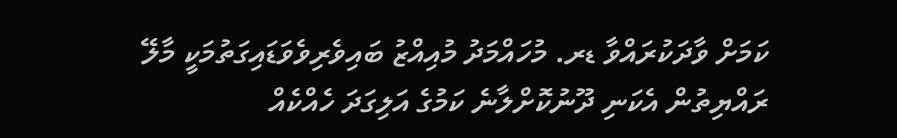ކަމަށް ވާދަކުރައްވާ ޑރ. މުހައްމަދު މުއިއްޒު ބައިވެރިވެވަޑައިގަތުމަކީ މާލޭ ރައްޔިތުން އެކަނި ދޫނުކޮށްލާނެ ކަމުގެ އަލިގަދަ ހެއްކެއް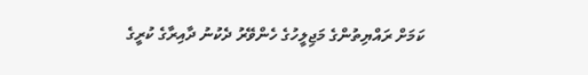ކަމަށް ރައްޔިތުންގެ މަޖިލީހުގެ ހެންވޭރު ދެކުނު ދާއިރާގެ ކުރީގެ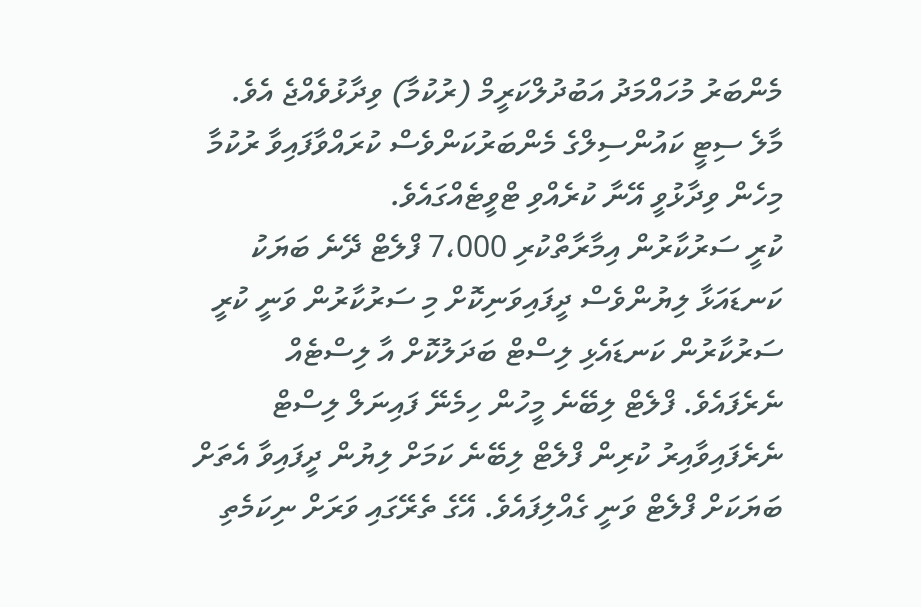މެންބަރު މުހައްމަދު އަބުދުލްކަރީމް (ރުކުމާ) ވިދާޅުވެއްޖެ އެވެ.
މާލެ ސިޓީ ކައުންސިލްގެ މެންބަރުކަންވެސް ކުރައްވާފައިވާ ރުކުމާ މިހެން ވިދާޅުވީ އޭނާ ކުރެއްވި ޓްވީޓެއްގައެވެ.
ކުރީ ސަރުކާރުން އިމާރާތްކުރި 7،000 ފްލެޓް ދޭނެ ބަޔަކު ކަނޑައަޅާ ލިޔުންވެސް ދީފައިވަނިކޮށް މި ސަރުކާރުން ވަނީ ކުރީ ސަރުކާރުން ކަނޑައެޅި ލިސްޓް ބަދަލުކޮށް އާ ލިސްޓެއް ނެރެފައެވެ. ފްލެޓް ލިބޭނެ މީހުން ހިމެނޭ ފައިނަލް ލިސްޓް ނެރެފައިވާއިރު ކުރިން ފްލެޓް ލިބޭނެ ކަމަށް ލިޔުން ދީފައިވާ އެތަށް ބަޔަކަށް ފްލެޓް ވަނީ ގެއްލިފައެވެ. އޭގެ ތެރޭގައި ވަރަށް ނިކަމެތި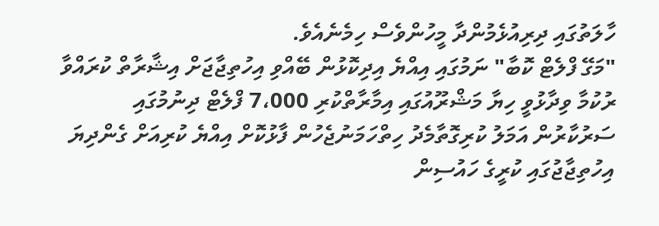ހާލަތުގައި ދިރިއުޅެމުންދާ މީހުންވެސް ހިމެނެއެވެ.
"މަގޭ ފްލެޓް ކޮބާ" ނަމުގައި އިއްޔެ އިދިކޮޅުން ބޭއްވި އިހުތިޖާޖަށް އިޝާރާތް ކުރައްވާ ރުކުމާ ވިދާޅުވީ ހިޔާ މަޝްރޫއުގައި އިމާރާތްކުރި 7،000 ފްލެޓް ދިނުމުގައި ސަރުކާރުން އަމަލު ކުރިގޮތާމެދު ހިތްހަމަނުޖެހުން ފާޅުކޮށް އިއްޔެ ކުރިއަށް ގެންދިޔަ އިހުތިޖާޖުގައި ކުރީގެ ހައުސިން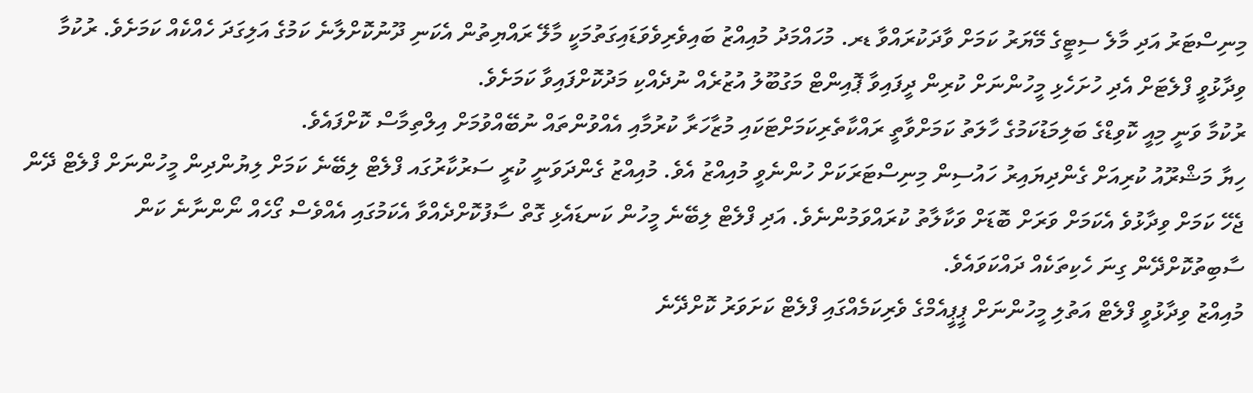މިނިސްޓަރު އަދި މާލެ ސިޓީގެ މޭޔަރު ކަމަށް ވާދަކުރައްވާ ޑރ. މުހައްމަދު މުއިއްޒު ބައިވެރިވެވަޑައިގަތުމަކީ މާލޭ ރައްޔިތުން އެކަނި ދޫނުކޮށްލާނެ ކަމުގެ އަލިގަދަ ހެއްކެއް ކަމަށެވެ. ރުކުމާ ވިދާޅުވީ ފްލެޓަށް އެދި ހުށަހެޅި މީހުންނަށް ކުރިން ދީފައިވާ ޕޮއިންޓް މަގުބޫލު އުޒުރެއް ނުދެއްކި މަދުކޮށްފައިވާ ކަމަށެވެ.
ރުކުމާ ވަނީ މިއީ ކޮވިޑްގެ ބަލިމަޑުކަމުގެ ހާލަތު ކަމަށްވާތީ ރައްކާތެރިކަމަށްޓަކައި މުޒާހަރާ ކުރުމާއި އެއްވުންތައް ނުބޭއްވުމަށް އިލްތިމާސް ކޮށްފައެވެ.
ހިޔާ މަޝްރޫއު ކުރިއަށް ގެންދިޔައިރު ހައުސިން މިނިސްޓަރަކަށް ހުންނެވީ މުއިއްޒު އެވެ. މުއިއްޒު ގެންދަވަނީ ކުރީ ސަރުކާރުގައ ފްލެޓް ލިބޭނެ ކަމަށް ލިޔުންދިން މީހުންނަށް ފްލެޓް ދޭން ޖެހޭ ކަމަށް ވިދާޅުވެ އެކަމަށް ވަރަށް ބޮޑަށް ވަކާލާތު ކުރައްވަމުންނެވެ. އަދި ފްލެޓް ލިބޭނެ މީހުން ކަނޑައެޅި ގޮތް ސާފުކޮށްދެއްވާ އެކަމުގައި އެއްވެސް ގޯހެއް ނޯންނާނެ ކަން ސާބިތުކޮށްދޭން ގިނަ ހެކިތަކެއް ދައްކަވައެވެ.
މުއިއްޒު ވިދާޅުވީ ފްލެޓް އަތުލި މީހުންނަށް ޕީޕީއެމްގެ ވެރިކަމެއްގައި ފްލެޓް ކަށަވަރު ކޮށްދޭނެ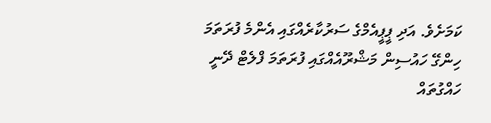ކަމަށެވެ. އަދި ޕީޕީއެމްގެ ސަރުކާރެއްގައި އެންމެ ފުރަތަމަ ހިންގޭ ހައުސިން މަޝްރޫއެއްގައި ފުރަތަމަ ފްލެޓް ދޭނީ ހައްގުތައް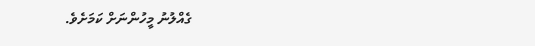ގެއްލުނު މީހުންނަށް ކަމަށެވެ.